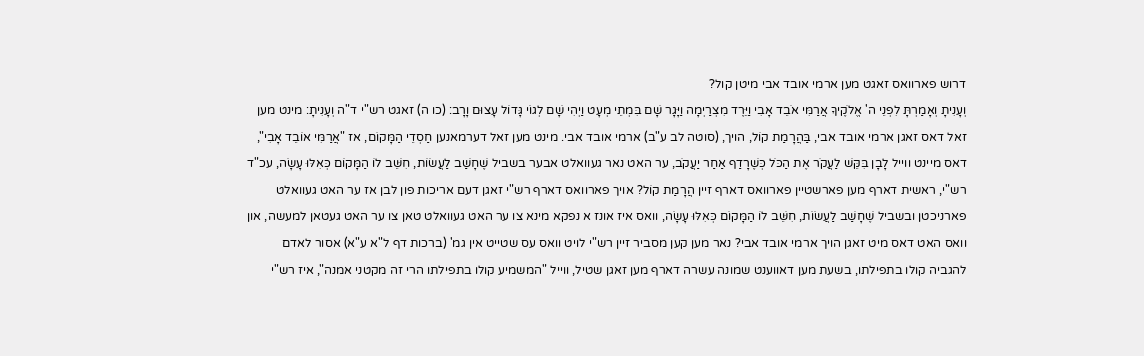דרוש פארוואס זאגט מען ארמי אובד אבי מיטן קול?
וְעָנִיתָ וְאָמַרְתָּ לִפְנֵי ה' אֱלֹקֶיךָ אֲרַמִּי אֹבֵד אָבִי וַיֵּרֶד מִצְרַיְמָה וַיָּגָר שָׁם בִּמְתֵי מְעָט וַיְהִי שָׁם לְגוֹי גָּדוֹל עָצוּם וָרָב: (כו ה) זאגט רש"י ד"ה וְעָנִיתָ: מינט מען זאל דאס זאגן ארמי אובד אבי, בַּהֲרָמַת קוֹל, הויך, (סוטה לב ע"ב) ארמי אובד אבי. מינט מען זאל דערמאנען חַסְדֵי הַמָּקוֹם, אז "אֲרַמִּי אוֹבֵד אָבִי", דאס מיינט ווייל לָבָן בִּקֵּשׁ לַעֲקֹר אֶת הַכֹּל כְּשֶׁרָדַף אַחַר יַעֲקֹב, ער האט נאר געוואלט אבער בשביל שֶׁחָשַׁב לַעֲשׂוֹת, חִשֵּׁב לוֹ הַמָּקוֹם כְּאִלּוּ עָשָׂה, עכ"ד רש"י, ראשית דארף מען פארשטיין פארוואס דארף זיין הֲרָמַת קוֹל? אויך פארוואס דארף רש"י זאגן דעם אריכות פון לבן אז ער האט געוואלט פארניכטן ובשביל שֶׁחָשַׁב לַעֲשׂוֹת, חִשֵּׁב לוֹ הַמָּקוֹם כְּאִלּוּ עָשָׂה, וואס איז אונז א נפקא מינא צו ער האט געוואלט טאן צו ער האט געטאן למעשה, און וואס האט דאס מיט זאגן הויך ארמי אובד אבי? נאר מען קען מסביר זיין רש"י לויט וואס עס שטייט אין גמ' (ברכות דף ל"א ע"א) אסור לאדם להגביה קולו בתפילתו, בשעת מען דאווענט שמונה עשרה דארף מען זאגן שטיל, ווייל "המשמיע קולו בתפילתו הרי זה מקטני אמנה", איז רש"י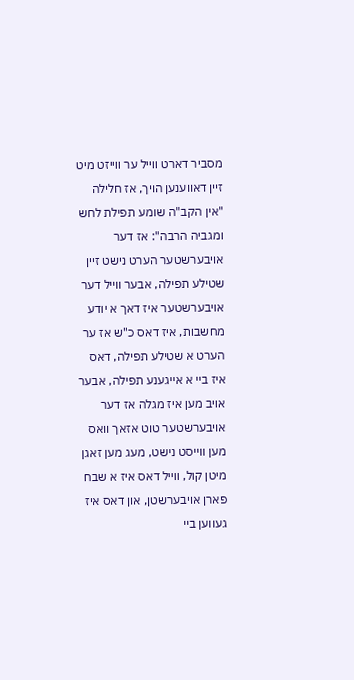מסביר דארט ווייל ער ווייזט מיט זיין דאווענען הויך, אז חלילה "אין הקב"ה שומע תפילת לחש ומגביה הרבה": אז דער אויבערשטער הערט נישט זיין שטילע תפילה, אבער ווייל דער אויבערשטער איז דאך א יודע מחשבות, איז דאס כ"ש אז ער הערט א שטילע תפילה, דאס איז ביי א אייגענע תפילה, אבער אויב מען איז מגלה אז דער אויבערשטער טוט אזאך וואס מען ווייסט נישט, מעג מען זאגן מיטן קול, ווייל דאס איז א שבח פארן אויבערשטן, און דאס איז געווען ביי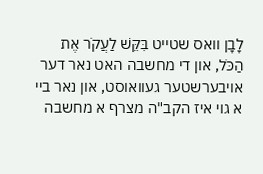לָבָן וואס שטייט בִּקֵּשׁ לַעֲקֹר אֶת הַכֹּל, און די מחשבה האט נאר דער אויבערשטער געוואוסט, און נאר ביי א גוי איז הקב"ה מצרף א מחשבה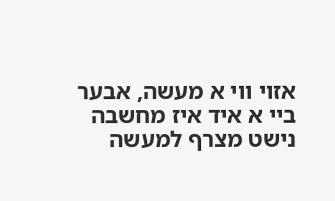אזוי ווי א מעשה, אבער ביי א איד איז מחשבה נישט מצרף למעשה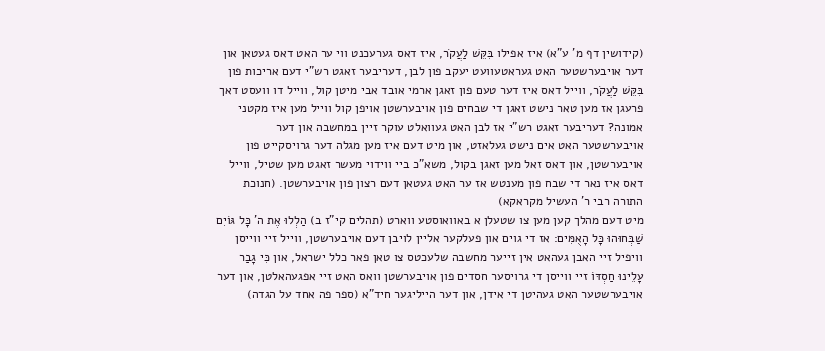(קידושין דף מ' ע"א) איז אפילו בִּקֵּשׁ לַעֲקֹר, איז דאס גערעכנט ווי ער האט דאס געטאן און דער אויבערשטער האט געראטעוועט יעקב פון לבן, דעריבער זאגט רש"י דעם אריכות פון בִּקֵּשׁ לַעֲקֹר, ווייל דאס איז דער טעם פון זאגן ארמי אובד אבי מיטן קול, ווייל דו וועסט דאך פרעגן אז מען טאר נישט זאגן די שבחים פון אויבערשטן אויפן קול ווייל מען איז מקטני אמונה? דעריבער זאגט רש"י אז לבן האט געוואלט עוקר זיין במחשבה און דער אויבערשטער האט אים נישט געלאזט, און מיט דעם איז מען מגלה דער גרויסקייט פון אויבערשטן, און דאס זאל מען זאגן בקול, משא"כ ביי ווידוי מעשר זאגט מען שטיל, ווייל דאס איז נאר די שבח פון מענטש אז ער האט געטאן דעם רצון פון אויבערשטן. (חנוכת התורה רבי ר' העשיל מקראקא)
מיט דעם מהלך קען מען צו שטעלן א באוואוסטע ווארט (תהלים קי"ז ב) הַלְלוּ אֶת ה' כָּל גּוֹיִם שַׁבְּחוּהוּ כָּל הָאֻמִּים: אז די גוים און פעלקער אליין לויבן דעם אויבערשטן, ווייל זיי ווייסן וויפיל זיי האבן געהאט אין זייער מחשבה שלעכטס צו טאן פאר כלל ישראל, און כִּי גָבַר עָלֵינוּ חַסְדּוֹ זיי ווייסן די גרויסער חסדים פון אויבערשטן וואס האט זיי אפגעהאלטן, און דער אויבערשטער האט געהיטן די אידן, און דער הייליגער חיד"א (ספר פה אחד על הגדה)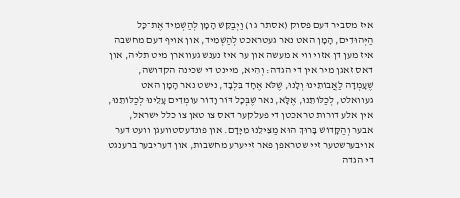איז מסביר דעם פסוק (אסתר ג ו) וַיְבַקֵּשׁ הָמָן לְהַשְׁמִיד אֶת־כָּל הַיְּהוּדִים, הָמָן האט נאר געטראכט לְהַשְׁמִיד, און אויף דעם מחשבה איז מען דן אזוי ווי א מעשה און ער איז נענש געווארן מיט תליה, און דאס זאגן מיר אין די הגדה: וְהִיא, מיינט די שכינה הקדושה, שֶׁעָמְדָה לַאֲבוֹתֵינוּ וְלָנוּ, שֶׁלֹּא אֶחָד בִּלְבָד, נישט נאר הָמָן האט געוואלט, לְכַלּוֹתֵנוּ, אֶלָּא, נאר שֶׁבְּכָל דּוֹר וָדוֹר עוֹמְדִים עָלֵינוּ לְכַלּוֹתֵנוּ, אין אלע דורות טראכטן די פעלקער דאס צו טאן צו כלל ישראל, אבער וְהַקָּדוֹשׁ בָּרוּךְ הוּא מַצִּילֵנוּ מִיָּדָם. און פונדעסטוועגן וועט דער אויבערשטער זיי שטראפן פאר זייערע מחשבות, און דעריבער ברענגט די הגדה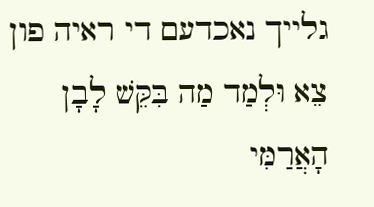גלייך נאכדעם די ראיה פון צֵא וּלְמַד מַה בִּקֵּשׁ לָבָן הָאֲרַמִּי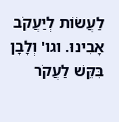לַעֲשׂוֹת לְיַעֲקֹב אָבִינוּ. וגו' וְלָבָן בִּקֵּשׁ לַעֲקֹר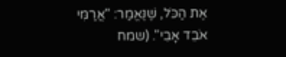אֶת הַכֹּל, שֶׁנֶּאֱמַר: "אֲרַמִּי אֹבֵד אָבִי". (שמח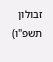זבולון תשפ"ו)